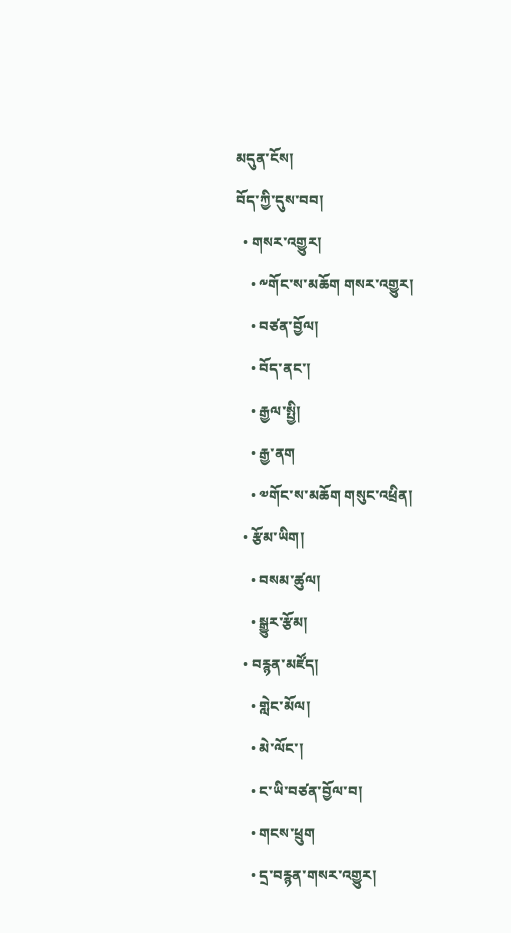མདུན་ངོས།
བོད་ཀྱི་དུས་བབ།
  • གསར་འགྱུར།
    • ༸གོང་ས་མཆོག གསར་འགྱུར།
    • བཙན་བྱོལ།
    • བོད་ནང་།
    • རྒྱལ་སྤྱི།
    • རྒྱ་ནག
    • ༧གོང་ས་མཆོག གསུང་འཕྲིན།
  • རྩོམ་ཡིག།
    • བསམ་ཚུལ།
    • སྒྱུར་རྩོམ།
  • བརྙན་མཛོད།
    • གླེང་མོལ།
    • མེ་ལོང་།
    • ང་ཡི་བཙན་བྱོལ་བ།
    • གངས་ཕྲུག
    • དྲ་བརྙན་གསར་འགྱུར།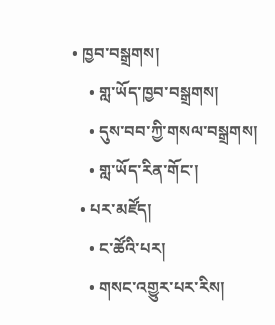• ཁྱབ་བསྒྲགས།
    • གླ་ཡོད་ཁྱབ་བསྒྲགས།
    • དུས་བབ་ཀྱི་གསལ་བསྒྲགས།
    • གླ་ཡོད་རིན་གོང་།
  • པར་མཛོད།
    • ང་ཚོའི་པར།
    • གསང་འགྱུར་པར་རིས།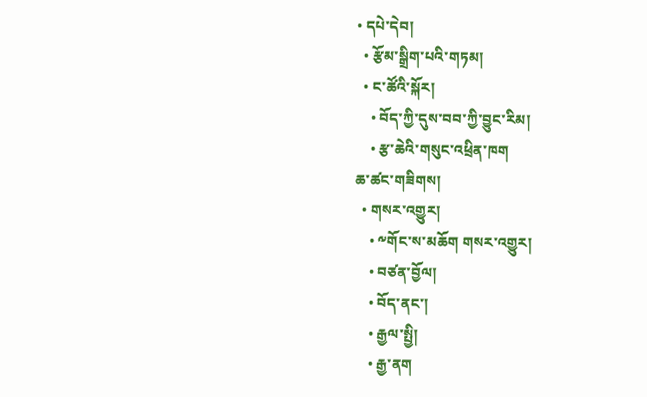• དཔེ་དེབ།
  • རྩོམ་སྒྲིག་པའི་གཏམ།
  • ང་ཚོའི་སྐོར།
    • བོད་ཀྱི་དུས་བབ་ཀྱི་བྱུང་རིམ།
    • རྩ་ཆེའི་གསུང་འཕྲིན་ཁག
ཆ་ཚང་གཟིགས།
  • གསར་འགྱུར།
    • ༸གོང་ས་མཆོག གསར་འགྱུར།
    • བཙན་བྱོལ།
    • བོད་ནང་།
    • རྒྱལ་སྤྱི།
    • རྒྱ་ནག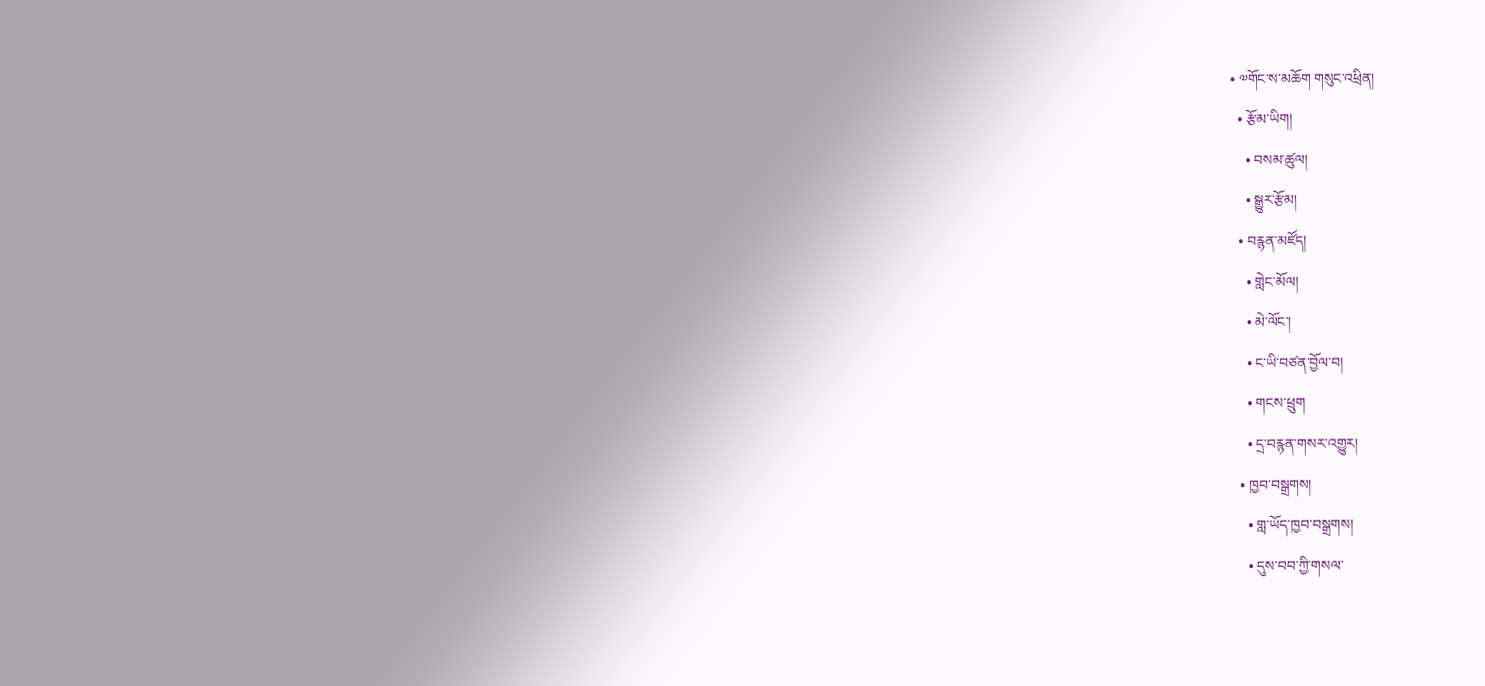• ༧གོང་ས་མཆོག གསུང་འཕྲིན།
  • རྩོམ་ཡིག།
    • བསམ་ཚུལ།
    • སྒྱུར་རྩོམ།
  • བརྙན་མཛོད།
    • གླེང་མོལ།
    • མེ་ལོང་།
    • ང་ཡི་བཙན་བྱོལ་བ།
    • གངས་ཕྲུག
    • དྲ་བརྙན་གསར་འགྱུར།
  • ཁྱབ་བསྒྲགས།
    • གླ་ཡོད་ཁྱབ་བསྒྲགས།
    • དུས་བབ་ཀྱི་གསལ་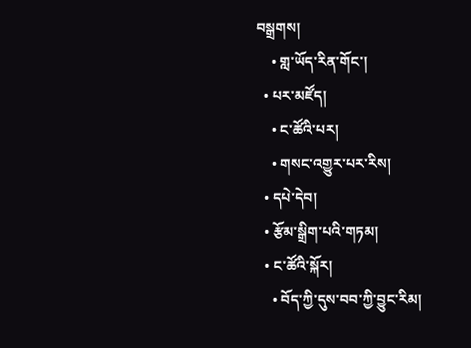བསྒྲགས།
    • གླ་ཡོད་རིན་གོང་།
  • པར་མཛོད།
    • ང་ཚོའི་པར།
    • གསང་འགྱུར་པར་རིས།
  • དཔེ་དེབ།
  • རྩོམ་སྒྲིག་པའི་གཏམ།
  • ང་ཚོའི་སྐོར།
    • བོད་ཀྱི་དུས་བབ་ཀྱི་བྱུང་རིམ།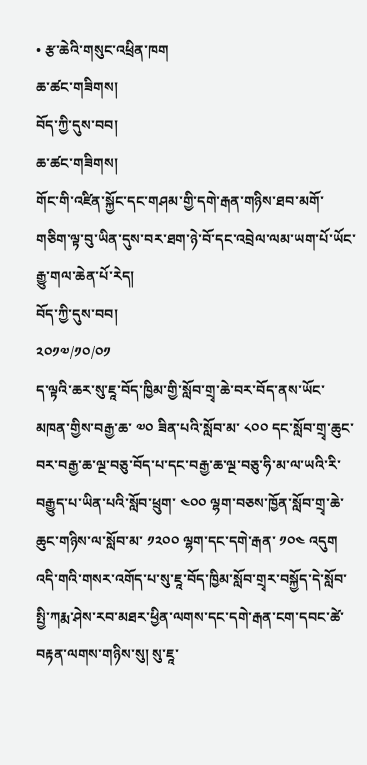• རྩ་ཆེའི་གསུང་འཕྲིན་ཁག
ཆ་ཚང་གཟིགས།
བོད་ཀྱི་དུས་བབ།
ཆ་ཚང་གཟིགས།
གོང་གི་འཛིན་སྐྱོང་དང་གཤམ་གྱི་དགེ་རྒན་གཉིས་ཐབ་མགོ་གཅིག་ལྟ་བུ་ཡིན་དུས་བར་ཐག་ཉེ་བོ་དང་འབྲེལ་ལམ་ཡག་པོ་ཡོང་རྒྱུ་གལ་ཆེན་པོ་རེད།
བོད་ཀྱི་དུས་བབ།
༢༠༡༧/༡༠/༠༡
ད་ལྟའི་ཆར་སུ་ཇཱ་བོད་ཁྱིམ་གྱི་སློབ་གྲྭ་ཆེ་བར་བོད་ནས་ཡོང་མཁན་གྱིས་བརྒྱ་ཆ་ ༧༠ ཟིན་པའི་སློབ་མ་ ༨༠༠ དང་སློབ་གྲྭ་ཆུང་བར་བརྒྱ་ཆ་ལྔ་བཅུ་བོད་པ་དང་བརྒྱ་ཆ་ལྔ་བཅུ་ཧི་མ་ལ་ཡའི་རི་བརྒྱུད་པ་ཡིན་པའི་སློབ་ཕྲུག་ ༤༠༠ ལྷག་བཅས་ཁྱོན་སློབ་གྲྭ་ཆེ་ཆུང་གཉིས་ལ་སློབ་མ་ ༡༢༠༠ ལྷག་དང་དགེ་རྒན་ ༡༠༤ འདུག
འདི་གའི་གསར་འགོད་པ་སུ་ཇཱ་བོད་ཁྱིམ་སློབ་གྲྭར་བསྐྱོད་དེ་སློབ་སྤྱི་ཀརྨ་ཤེས་རབ་མཐར་ཕྱིན་ལགས་དང་དགེ་རྒན་ངག་དབང་ཚེ་བརྟན་ལགས་གཉིས་སུ། སུ་ཇཱ་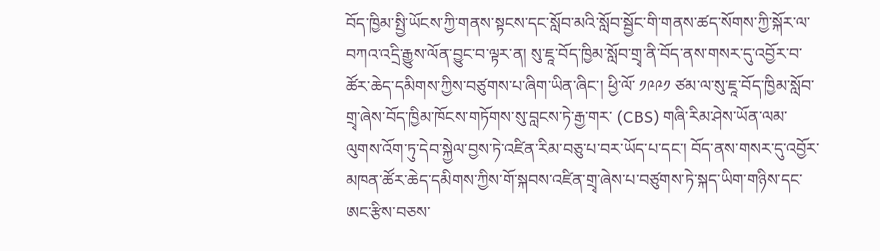བོད་ཁྱིམ་སྤྱི་ཡོངས་ཀྱི་གནས་སྟངས་དང་སློབ་མའི་སློབ་སྦྱོང་གི་གནས་ཚད་སོགས་ཀྱི་སྐོར་ལ་བཀའ་འདྲི་རྒྱུས་ལོན་བྱུང་བ་ལྟར་ན། སུ་ཇཱ་བོད་ཁྱིམ་སློབ་གྲྭ་ནི་བོད་ནས་གསར་དུ་འབྱོར་བ་ཚོར་ཆེད་དམིགས་ཀྱིས་བཙུགས་པ་ཞིག་ཡིན་ཞིང་། ཕྱི་ལོ་ ༡༩༩༡ ཙམ་ལ་སུ་ཇཱ་བོད་ཁྱིམ་སློབ་གྲྭ་ཞེས་བོད་ཁྱིམ་ཁོངས་གཏོགས་སུ་བླངས་ཏེ་རྒྱ་གར་ (CBS) གཞི་རིམ་ཤེས་ཡོན་ལམ་ལུགས་འོག་ཏུ་དེབ་སྐྱེལ་བྱས་ཏེ་འཛིན་རིམ་བཅུ་པ་བར་ཡོད་པ་དང་། བོད་ནས་གསར་དུ་འབྱོར་མཁན་ཚོར་ཆེད་དམིགས་ཀྱིས་གོ་སྐབས་འཛིན་གྲྭ་ཞེས་པ་བཙུགས་ཏེ་སྐད་ཡིག་གཉིས་དང་ཨང་རྩིས་བཅས་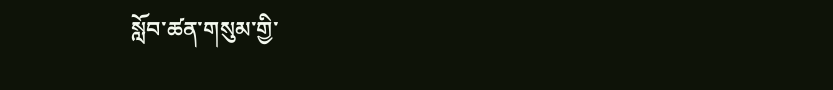སློབ་ཚན་གསུམ་གྱི་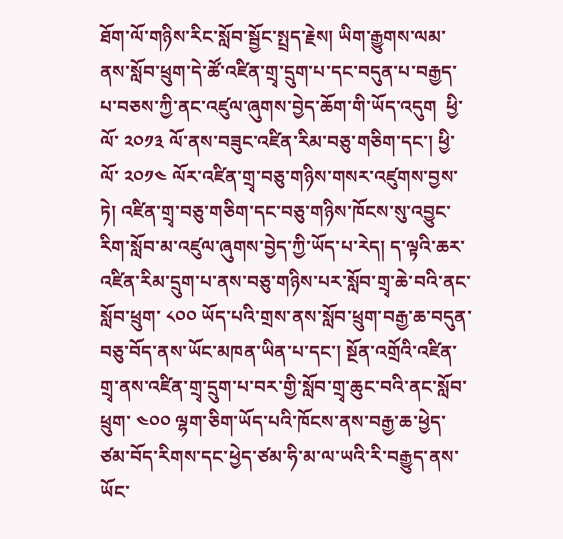ཐོག་ལོ་གཉིས་རིང་སློབ་སྦྱོང་སྤྲད་རྗེས། ཡིག་རྒྱུགས་ལམ་ནས་སློབ་ཕྲུག་དེ་ཚོ་འཛིན་གྲྭ་དྲུག་པ་དང་བདུན་པ་བརྒྱད་པ་བཅས་ཀྱི་ནང་འཛུལ་ཞུགས་བྱེད་ཆོག་གི་ཡོད་འདུག  ཕྱི་ལོ་ ༢༠༡༣ ལོ་ནས་བཟུང་འཛིན་རིམ་བཅུ་གཅིག་དང་། ཕྱི་ལོ་ ༢༠༡༤ ལོར་འཛིན་གྲྭ་བཅུ་གཉིས་གསར་འཛུགས་བྱས་ཏེ། འཛིན་གྲྭ་བཅུ་གཅིག་དང་བཅུ་གཉིས་ཁོངས་སུ་འབྱུང་རིག་སློབ་མ་འཛུལ་ཞུགས་བྱེད་ཀྱི་ཡོད་པ་རེད། ད་ལྟའི་ཆར་འཛིན་རིམ་དྲུག་པ་ནས་བཅུ་གཉིས་པར་སློབ་གྲྭ་ཆེ་བའི་ནང་སློབ་ཕྲུག་ ༨༠༠ ཡོད་པའི་གྲས་ནས་སློབ་ཕྲུག་བརྒྱ་ཆ་བདུན་བཅུ་བོད་ནས་ཡོང་མཁན་ཡིན་པ་དང་། སྔོན་འགྲོའི་འཛིན་གྲྭ་ནས་འཛིན་གྲྭ་དྲུག་པ་བར་གྱི་སློབ་གྲྭ་ཆུང་བའི་ནང་སློབ་ཕྲུག་ ༤༠༠ ལྷག་ཅིག་ཡོད་པའི་ཁོངས་ནས་བརྒྱ་ཆ་ཕྱེད་ཙམ་བོད་རིགས་དང་ཕྱེད་ཙམ་ཧི་མ་ལ་ཡའི་རི་བརྒྱུད་ནས་ཡོང་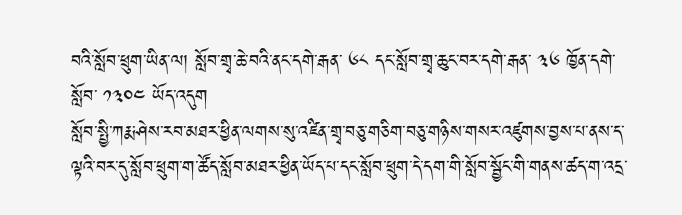བའི་སློབ་ཕྲུག་ཡིན་ལ། སློབ་གྲྭ་ཆེ་བའི་ནང་དགེ་རྒན་ ༦༨ དང་སློབ་གྲྭ་ཆུང་བར་དགེ་རྒན་ ༣༦ ཁྱོན་དགེ་སློབ་ ༡༣༠༤ ཡོད་འདུག
སློབ་སྤྱི་ཀརྨ་ཤེས་རབ་མཐར་ཕྱིན་ལགས་སུ་འཛིན་གྲྭ་བཅུ་གཅིག་བཅུ་གཉིས་གསར་འཛུགས་བྱས་པ་ནས་ད་ལྟའི་བར་དུ་སློབ་ཕྲུག་ག་ཚོད་སློབ་མཐར་ཕྱིན་ཡོད་པ་དང་སློབ་ཕྲུག་དེ་དག་གི་སློབ་སྦྱོང་གི་གནས་ཚད་ག་འདྲ་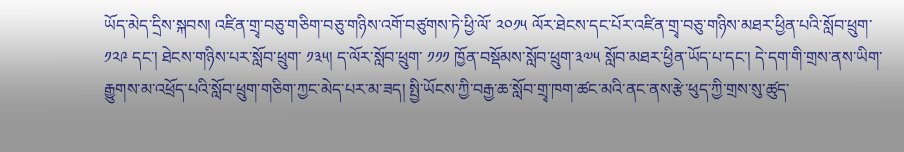ཡོད་མེད་དྲིས་སྐབས། འཛིན་གྲྭ་བཅུ་གཅིག་བཅུ་གཉིས་འགོ་བཙུགས་ཏེ་ཕྱི་ལོ་ ༢༠༡༥ ལོར་ཐེངས་དང་པོར་འཛིན་གྲྭ་བཅུ་གཉིས་མཐར་ཕྱིན་པའི་སློབ་ཕྲུག་ ༡༢༩ དང་། ཐེངས་གཉིས་པར་སློབ་ཕྲུག་ ༡༣༥། ད་ལོར་སློབ་ཕྲུག་ ༡༡༡ ཁྱོན་བསྡོམས་སློབ་ཕྲུག་༣༧༥ སློབ་མཐར་ཕྱིན་ཡོད་པ་དང་། དེ་དག་གི་གྲས་ནས་ཡིག་རྒྱུགས་མ་འཕྲོད་པའི་སློབ་ཕྲུག་གཅིག་ཀྱང་མེད་པར་མ་ཟད། སྤྱི་ཡོངས་ཀྱི་བརྒྱ་ཆ་སློབ་གྲྭ་ཁག་ཚང་མའི་ནང་ནས་རྩེ་ཕུད་ཀྱི་གྲས་སུ་ཚུད་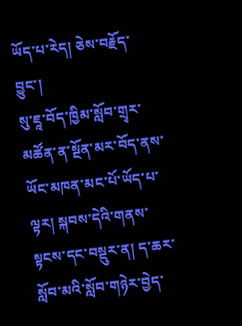ཡོད་པ་རེད། ཅེས་བརྗོད་བྱུང་།
སུ་ཇཱ་བོད་ཁྱིམ་སློབ་གྲྭར་མཚོན་ན་སྔོན་མར་བོད་ནས་ཡོང་མཁན་མང་པོ་ཡོད་པ་ལྟར། སྐབས་དེའི་གནས་སྟངས་དང་བསྡུར་ན། ད་ཆར་སློབ་མའི་སློབ་གཉེར་བྱེད་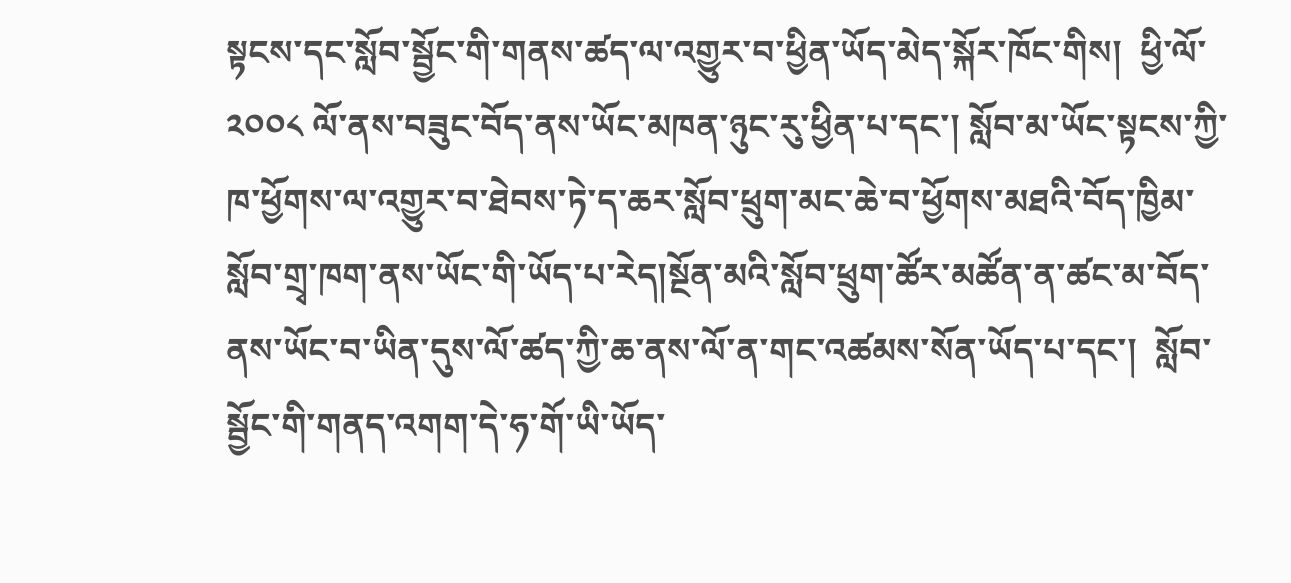སྟངས་དང་སློབ་སྦྱོང་གི་གནས་ཚད་ལ་འགྱུར་བ་ཕྱིན་ཡོད་མེད་སྐོར་ཁོང་གིས།  ཕྱི་ལོ་ ༢༠༠༨ ལོ་ནས་བཟུང་བོད་ནས་ཡོང་མཁན་ཉུང་རུ་ཕྱིན་པ་དང་། སློབ་མ་ཡོང་སྟངས་ཀྱི་ཁ་ཕྱོགས་ལ་འགྱུར་བ་ཐེབས་ཏེ་ད་ཆར་སློབ་ཕྲུག་མང་ཆེ་བ་ཕྱོགས་མཐའི་བོད་ཁྱིམ་སློབ་གྲྭ་ཁག་ནས་ཡོང་གི་ཡོད་པ་རེད།སྔོན་མའི་སློབ་ཕྲུག་ཚོར་མཚོན་ན་ཚང་མ་བོད་ནས་ཡོང་བ་ཡིན་དུས་ལོ་ཚད་ཀྱི་ཆ་ནས་ལོ་ན་གང་འཚམས་སོན་ཡོད་པ་དང་།  སློབ་སྦྱོང་གི་གནད་འགག་དེ་ཧ་གོ་ཡི་ཡོད་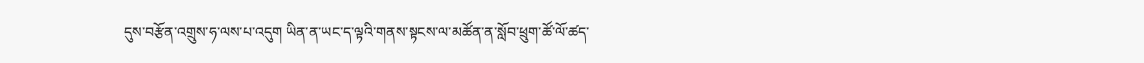དུས་བརྩོན་འགྲུས་ཧ་ལས་པ་འདུག ཡིན་ན་ཡང་ད་ལྟའི་གནས་སྟངས་ལ་མཚོན་ན་སློབ་ཕྲུག་ཚོ་ལོ་ཚད་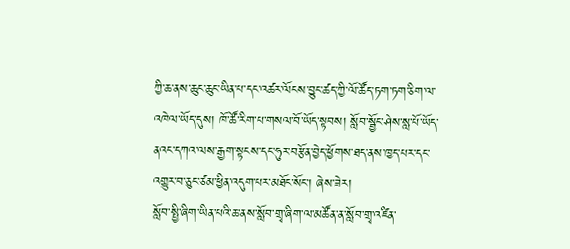ཀྱི་ཆ་ནས་ཆུང་ཆུང་ཡིན་པ་དང་འཚར་ལོངས་བྱུང་ཚད་ཀྱི་ལོ་ཚོད་ཏག་ཏག་ཅིག་ལ་འཁེལ་ཡོད་དུས། ཁོ་ཚོ་རིག་པ་གསལ་བོ་ཡོད་སྟབས། སློབ་སྦྱོང་ཤེས་སླ་པོ་ཡོད་ནའང་དཀའ་ལས་རྒྱག་སྟངས་དང་ཧུར་བརྩོན་བྱེད་ཕྱོགས་ཐད་ནས་ཁྱད་པར་དང་འགྱུར་བ་ཅུང་ཙམ་ཕྱིན་འདུག་པར་མཐོང་སོང་། ཞེས་ཟེར།
སློབ་སྤྱི་ཞིག་ཡིན་པའི་ཆ་ནས་སློབ་གྲྭ་ཞིག་ལ་མཚོན་ན་སློབ་གྲྭ་འཛིན་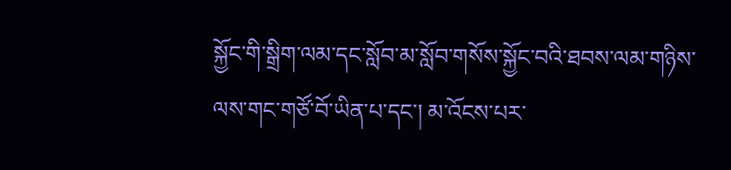སྐྱོང་གི་སྒྲིག་ལམ་དང་སློབ་མ་སློབ་གསོས་སྐྱོང་བའི་ཐབས་ལམ་གཉིས་ལས་གང་གཙོ་བོ་ཡིན་པ་དང་། མ་འོངས་པར་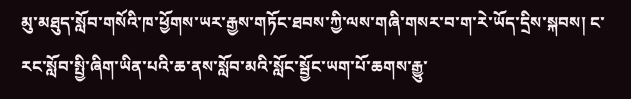མུ་མཐུད་སློབ་གསོའི་ཁ་ཕྱོགས་ཡར་རྒྱས་གཏོང་ཐབས་ཀྱི་ལས་གཞི་གསར་བ་ག་རེ་ཡོད་དྲིས་སྐབས། ང་རང་སློབ་སྤྱི་ཞིག་ཡིན་པའི་ཆ་ནས་སློབ་མའི་སློང་སྦྱོང་ཡག་པོ་ཆགས་རྒྱུ་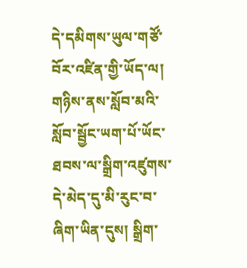དེ་དམིགས་ཡུལ་གཙོ་བོར་འཛིན་གྱི་ཡོད་ལ། གཉིས་ནས་སློབ་མའི་སློབ་སྦྱོང་ཡག་པོ་ཡོང་ཐབས་ལ་སྒྲིག་འཛུགས་དེ་མེད་དུ་མི་རུང་བ་ཞིག་ཡིན་དུས། སྒྲིག་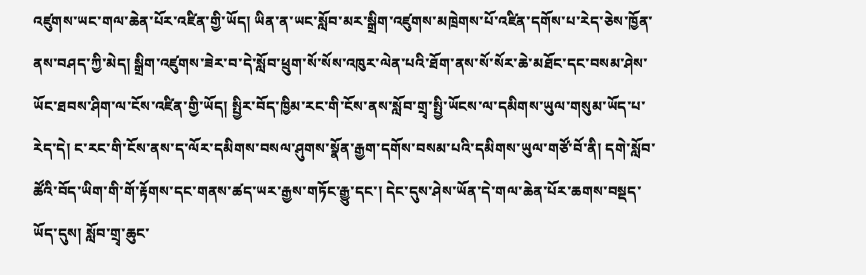འཛུགས་ཡང་གལ་ཆེན་པོར་འཛིན་གྱི་ཡོད། ཡིན་ན་ཡང་སློབ་མར་སྒྲིག་འཛུགས་མཁྲེགས་པོ་འཛིན་དགོས་པ་རེད་ཅེས་ཁྱོན་ནས་བཤད་ཀྱི་མེད། སྒྲིག་འཛུགས་ཟེར་བ་དེ་སློབ་ཕྲུག་སོ་སོས་འཁུར་ལེན་པའི་ཐོག་ནས་སོ་སོར་ཆེ་མཐོང་དང་བསམ་ཤེས་ཡོང་ཐབས་ཤིག་ལ་ངོས་འཛིན་གྱི་ཡོད། སྤྱིར་བོད་ཁྱིམ་རང་གི་ངོས་ནས་སློབ་གྲྭ་སྤྱི་ཡོངས་ལ་དམིགས་ཡུལ་གསུམ་ཡོད་པ་རེད་དེ། ང་རང་གི་ངོས་ནས་ད་ལོར་དམིགས་བསལ་ཤུགས་སྣོན་རྒྱག་དགོས་བསམ་པའི་དམིགས་ཡུལ་གཙོ་བོ་ནི། དགེ་སློབ་ཚོའི་བོད་ཡིག་གི་གོ་རྟོགས་དང་གནས་ཚད་ཡར་རྒྱས་གཏོང་རྒྱུ་དང་། དེང་དུས་ཤེས་ཡོན་དེ་གལ་ཆེན་པོར་ཆགས་བསྡད་ཡོད་དུས། སློབ་གྲྭ་ཆུང་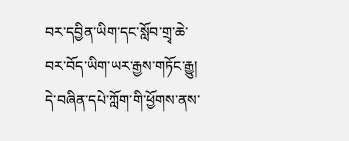བར་དབྱིན་ཡིག་དང་སློབ་གྲྭ་ཆེ་བར་བོད་ཡིག་ཡར་རྒྱས་གཏོང་རྒྱུ། དེ་བཞིན་དཔེ་ཀློག་གི་ཕྱོགས་ནས་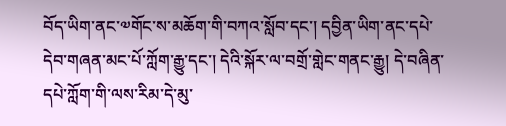བོད་ཡིག་ནང་༧གོང་ས་མཆོག་གི་བཀའ་སློབ་དང་། དབྱིན་ཡིག་ནང་དཔེ་དེབ་གཞན་མང་པོ་ཀློག་རྒྱུ་དང་། དེའི་སྐོར་ལ་བགྲོ་གླེང་གནང་རྒྱུ། དེ་བཞིན་དཔེ་ཀློག་གི་ལས་རིམ་དེ་མུ་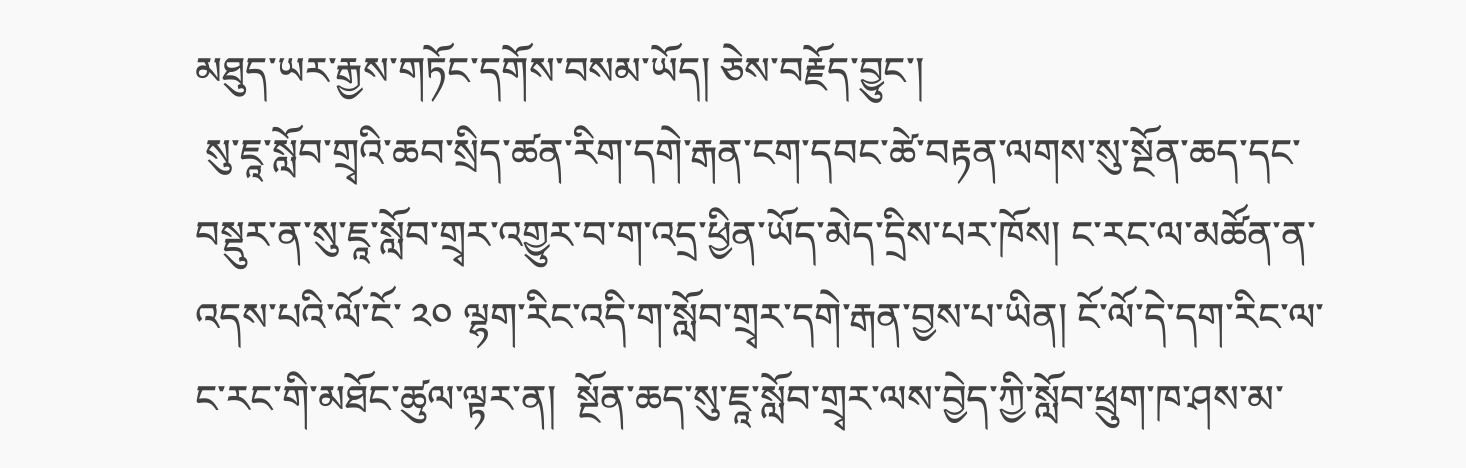མཐུད་ཡར་རྒྱས་གཏོང་དགོས་བསམ་ཡོད། ཅེས་བརྗོད་བྱུང་།
 སུ་ཇཱ་སློབ་གྲྭའི་ཆབ་སྲིད་ཚན་རིག་དགེ་རྒན་ངག་དབང་ཚེ་བརྟན་ལགས་སུ་སྔོན་ཆད་དང་བསྡུར་ན་སུ་ཇཱ་སློབ་གྲྭར་འགྱུར་བ་ག་འདྲ་ཕྱིན་ཡོད་མེད་དྲིས་པར་ཁོས། ང་རང་ལ་མཚོན་ན་འདས་པའི་ལོ་ངོ་ ༢༠ ལྷག་རིང་འདི་ག་སློབ་གྲྭར་དགེ་རྒན་བྱས་པ་ཡིན། ངོ་ལོ་དེ་དག་རིང་ལ་ང་རང་གི་མཐོང་ཚུལ་ལྟར་ན།  སྔོན་ཆད་སུ་ཇཱ་སློབ་གྲྭར་ལས་བྱེད་ཀྱི་སློབ་ཕྲུག་ཁ་ཤས་མ་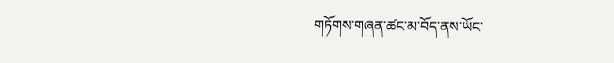གཏོགས་གཞན་ཚང་མ་བོད་ནས་ཡོང་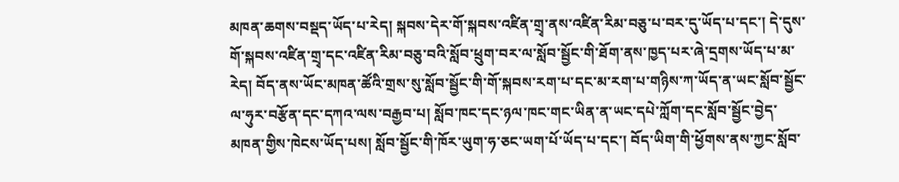མཁན་ཆགས་བསྡད་ཡོད་པ་རེད། སྐབས་དེར་གོ་སྐབས་འཛིན་གྲྭ་ནས་འཛིན་རིམ་བཅུ་པ་བར་དུ་ཡོད་པ་དང་། དེ་དུས་གོ་སྐབས་འཛིན་གྲྭ་དང་འཛིན་རིམ་བཅུ་བའི་སློབ་ཕྲུག་བར་ལ་སློབ་སྦྱོང་གི་ཐོག་ནས་ཁྱད་པར་ཞེ་དྲགས་ཡོད་པ་མ་རེད། བོད་ནས་ཡོང་མཁན་ཚོའི་གྲས་སུ་སློབ་སྦྱོང་གི་གོ་སྐབས་རག་པ་དང་མ་རག་པ་གཉིས་ཀ་ཡོད་ན་ཡང་སློབ་སྦྱོང་ལ་ཧུར་བརྩོན་དང་དཀའ་ལས་བརྒྱབ་པ། སློབ་ཁང་དང་ཉལ་ཁང་གང་ཡིན་ན་ཡང་དཔེ་ཀློག་དང་སློབ་སྦྱོང་བྱེད་མཁན་གྱིས་ཁེངས་ཡོད་པས། སློབ་སྦྱོང་གི་ཁོར་ཡུག་ཧ་ཅང་ཡག་པོ་ཡོད་པ་དང་། བོད་ཡིག་གི་ཕྱོགས་ནས་ཀྱང་སློབ་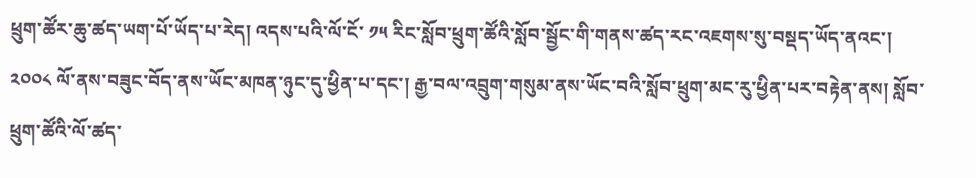ཕྲུག་ཚོར་ཆུ་ཚད་ཡག་པོ་ཡོད་པ་རེད། འདས་པའི་ལོ་ངོ་ ༡༥ རིང་སློབ་ཕྲུག་ཚོའི་སློབ་སྦྱོང་གི་གནས་ཚད་རང་འཇགས་སུ་བསྡད་ཡོད་ནའང་། ༢༠༠༨ ལོ་ནས་བཟུང་བོད་ནས་ཡོང་མཁན་ཉུང་དུ་ཕྱིན་པ་དང་། རྒྱ་བལ་འབྲུག་གསུམ་ནས་ཡོང་བའི་སློབ་ཕྲུག་མང་རུ་ཕྱིན་པར་བརྟེན་ནས། སློབ་ཕྲུག་ཚོའི་ལོ་ཚད་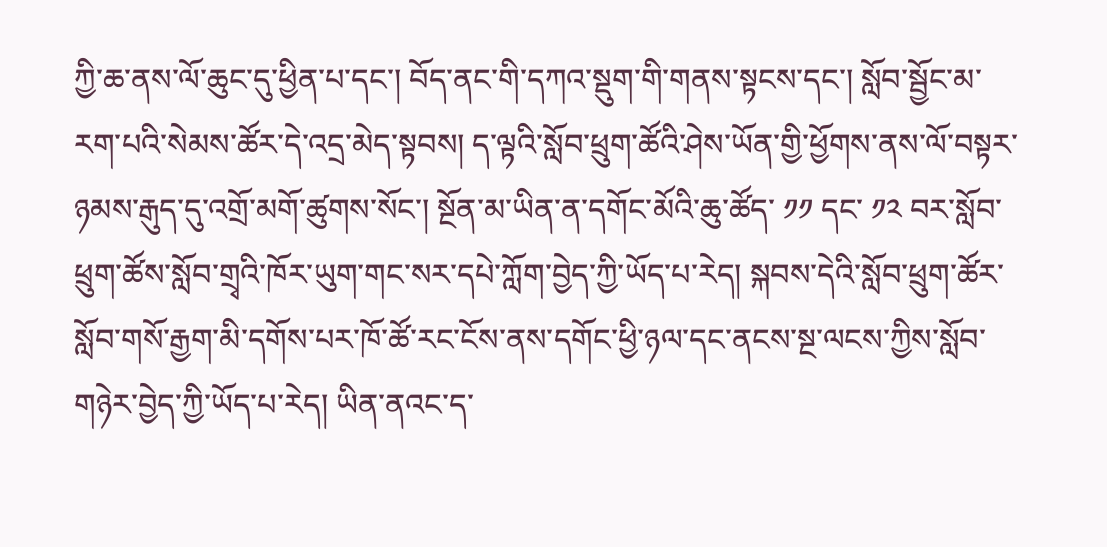ཀྱི་ཆ་ནས་ལོ་ཆུང་དུ་ཕྱིན་པ་དང་། བོད་ནང་གི་དཀའ་སྡུག་གི་གནས་སྟངས་དང་། སློབ་སྦྱོང་མ་རག་པའི་སེམས་ཚོར་དེ་འདྲ་མེད་སྟབས། ད་ལྟའི་སློབ་ཕྲུག་ཚོའི་ཤེས་ཡོན་གྱི་ཕྱོགས་ནས་ལོ་བསྟར་ཉམས་རྒུད་དུ་འགྲོ་མགོ་ཚུགས་སོང་། སྔོན་མ་ཡིན་ན་དགོང་མོའི་ཆུ་ཚོད་ ༡༡ དང་ ༡༢ བར་སློབ་ཕྲུག་ཚོས་སློབ་གྲྭའི་ཁོར་ཡུག་གང་སར་དཔེ་ཀློག་བྱེད་ཀྱི་ཡོད་པ་རེད། སྐབས་དེའི་སློབ་ཕྲུག་ཚོར་སློབ་གསོ་རྒྱག་མི་དགོས་པར་ཁོ་ཚོ་རང་ངོས་ནས་དགོང་ཕྱི་ཉལ་དང་ནངས་སྔ་ལངས་ཀྱིས་སློབ་གཉེར་བྱེད་ཀྱི་ཡོད་པ་རེད། ཡིན་ནའང་ད་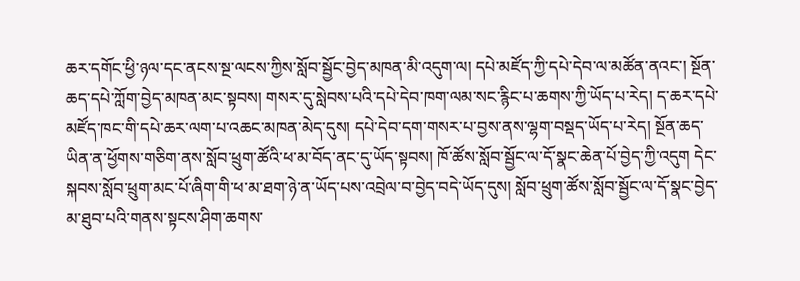ཆར་དགོང་ཕྱི་ཉལ་དང་ནངས་སྔ་ལངས་ཀྱིས་སློབ་སྦྱོང་བྱེད་མཁན་མི་འདུག་ལ། དཔེ་མཛོད་ཀྱི་དཔེ་དེབ་ལ་མཚོན་ནའང་། སྔོན་ཆད་དཔེ་ཀློག་བྱེད་མཁན་མང་སྟབས། གསར་དུ་སླེབས་པའི་དཔེ་དེབ་ཁག་ལམ་སང་རྙིང་པ་ཆགས་ཀྱི་ཡོད་པ་རེད། ད་ཆར་དཔེ་མཛོད་ཁང་གི་དཔེ་ཆར་ལག་པ་འཆང་མཁན་མེད་དུས། དཔེ་དེབ་དག་གསར་པ་བྱས་ནས་ལྷག་བསྡད་ཡོད་པ་རེད། སྔོན་ཆད་ཡིན་ན་ཕྱོགས་གཅིག་ནས་སློབ་ཕྲུག་ཚོའི་ཕ་མ་བོད་ནང་དུ་ཡོད་སྟབས། ཁོ་ཚོས་སློབ་སྦྱོང་ལ་དོ་སྣང་ཆེན་པོ་བྱེད་ཀྱི་འདུག དེང་སྐབས་སློབ་ཕྲུག་མང་པོ་ཞིག་གི་ཕ་མ་ཐག་ཉེ་ན་ཡོད་པས་འབྲེལ་བ་བྱེད་བདེ་ཡོད་དུས། སློབ་ཕྲུག་ཚོས་སློབ་སྦྱོང་ལ་དོ་སྣང་བྱེད་མ་ཐུབ་པའི་གནས་སྟངས་ཤིག་ཆགས་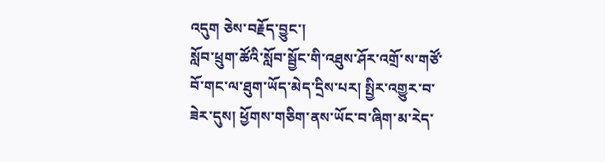འདུག ཅེས་བརྗོད་བྱུང་།
སློབ་ཕྲུག་ཚོའི་སློབ་སྦྱོང་གི་འཐུས་ཤོར་འགྲོ་ས་གཙོ་བོ་གང་ལ་ཐུག་ཡོད་མེད་དྲིས་པར། སྤྱིར་འགྱུར་བ་ཟེར་དུས། ཕྱོགས་གཅིག་ནས་ཡོང་བ་ཞིག་མ་རེད་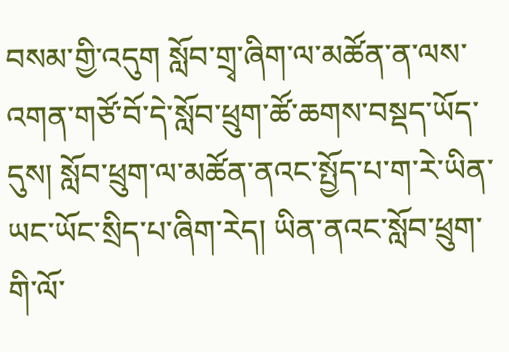བསམ་གྱི་འདུག སློབ་གྲྭ་ཞིག་ལ་མཚོན་ན་ལས་འགན་གཙོ་བོ་དེ་སློབ་ཕྲུག་ཚོ་ཆགས་བསྡད་ཡོད་དུས། སློབ་ཕྲུག་ལ་མཚོན་ནའང་སྤྱོད་པ་ག་རེ་ཡིན་ཡང་ཡོང་སྲིད་པ་ཞིག་རེད། ཡིན་ནའང་སློབ་ཕྲུག་གི་ལོ་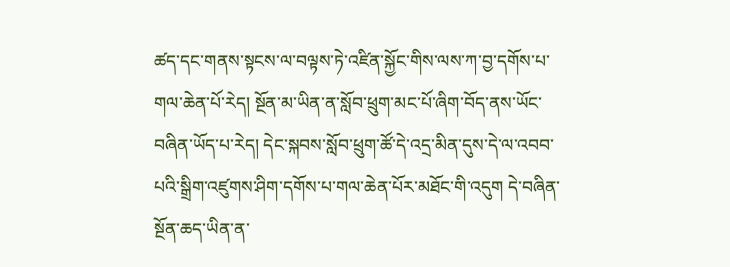ཚད་དང་གནས་སྟངས་ལ་བལྟས་ཏེ་འཛིན་སྐྱོང་གིས་ལས་ཀ་བྱ་དགོས་པ་གལ་ཆེན་པོ་རེད། སྔོན་མ་ཡིན་ན་སློབ་ཕྲུག་མང་པོ་ཞིག་བོད་ནས་ཡོང་བཞིན་ཡོད་པ་རེད། དེང་སྐབས་སློབ་ཕྲུག་ཚོ་དེ་འདྲ་མིན་དུས་དེ་ལ་འབབ་པའི་སྒྲིག་འཛུགས་ཤིག་དགོས་པ་གལ་ཆེན་པོར་མཐོང་གི་འདུག དེ་བཞིན་སྔོན་ཆད་ཡིན་ན་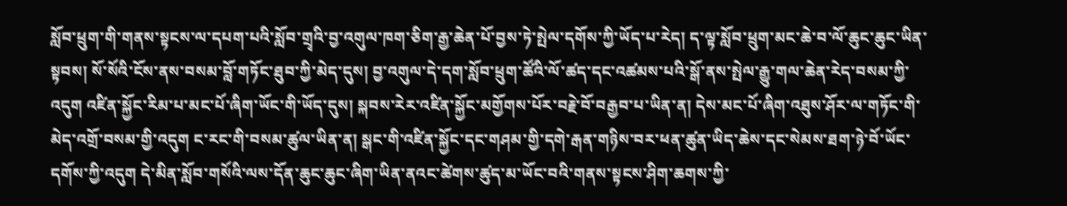སློབ་ཕྲུག་གི་གནས་སྟངས་ལ་དཔག་པའི་སློབ་གྲྭའི་བྱ་འགུལ་ཁག་ཅིག་རྒྱ་ཆེན་པོ་བྱས་ཏེ་སྤེལ་དགོས་ཀྱི་ཡོད་པ་རེད། ད་ལྟ་སློབ་ཕྲུག་མང་ཆེ་བ་ལོ་ཆུང་ཆུང་ཡིན་སྟབས། སོ་སོའི་ངོས་ནས་བསམ་བློ་གཏོང་ཐུབ་ཀྱི་མེད་དུས། བྱ་འགུལ་དེ་དག་སློབ་ཕྲུག་ཚོའི་ལོ་ཚད་དང་འཚམས་པའི་སྒོ་ནས་སྤེལ་རྒྱུ་གལ་ཆེན་རེད་བསམ་ཀྱི་འདུག འཛིན་སྐྱོང་རིམ་པ་མང་པོ་ཞིག་ཡོང་གི་ཡོད་དུས། སྐབས་རེར་འཛིན་སྐྱོང་མགྱོགས་པོར་བརྗེ་བོ་བརྒྱབ་པ་ཡིན་ན། དེས་མང་པོ་ཞིག་འཐུས་ཤོར་ལ་གཏོང་གི་མེད་འགྲོ་བསམ་གྱི་འདུག ང་རང་གི་བསམ་ཚུལ་ཡིན་ན། སྒང་གི་འཛིན་སྐྱོང་དང་གཤམ་གྱི་དགེ་རྒན་གཉིས་བར་ཕན་ཚུན་ཡིད་ཆེས་དང་སེམས་ཐག་ཉེ་བོ་ཡོང་དགོས་ཀྱི་འདུག དེ་མིན་སློབ་གསོའི་ལས་དོན་ཆུང་ཆུང་ཞིག་ཡིན་ནའང་ཚེགས་ཚུད་མ་ཡོང་བའི་གནས་སྟངས་ཤིག་ཆགས་ཀྱི་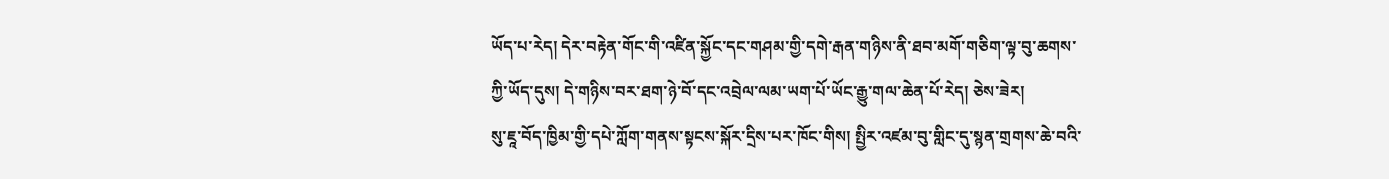ཡོད་པ་རེད། དེར་བརྟེན་གོང་གི་འཛིན་སྐྱོང་དང་གཤམ་གྱི་དགེ་རྒན་གཉིས་ནི་ཐབ་མགོ་གཅིག་ལྟ་བུ་ཆགས་ཀྱི་ཡོད་དུས། དེ་གཉིས་བར་ཐག་ཉེ་བོ་དང་འབྲེལ་ལམ་ཡག་པོ་ཡོང་རྒྱུ་གལ་ཆེན་པོ་རེད། ཅེས་ཟེར།
སུ་ཇཱ་བོད་ཁྱིམ་གྱི་དཔེ་ཀློག་གནས་སྟངས་སྐོར་དྲིས་པར་ཁོང་གིས། སྤྱིར་འཛམ་བུ་གླིང་དུ་སྙན་གྲགས་ཆེ་བའི་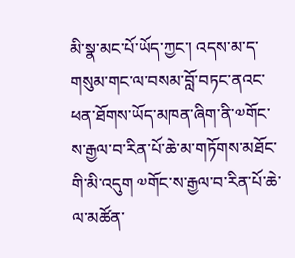མི་སྣ་མང་པོ་ཡོད་ཀྱང་། འདས་མ་ད་གསུམ་གང་ལ་བསམ་བློ་བཏང་ནའང་ཕན་ཐོགས་ཡོད་མཁན་ཞིག་ནི་༧གོང་ས་རྒྱལ་བ་རིན་པོ་ཆེ་མ་གཏོགས་མཐོང་གི་མི་འདུག ༧གོང་ས་རྒྱལ་བ་རིན་པོ་ཆེ་ལ་མཚོན་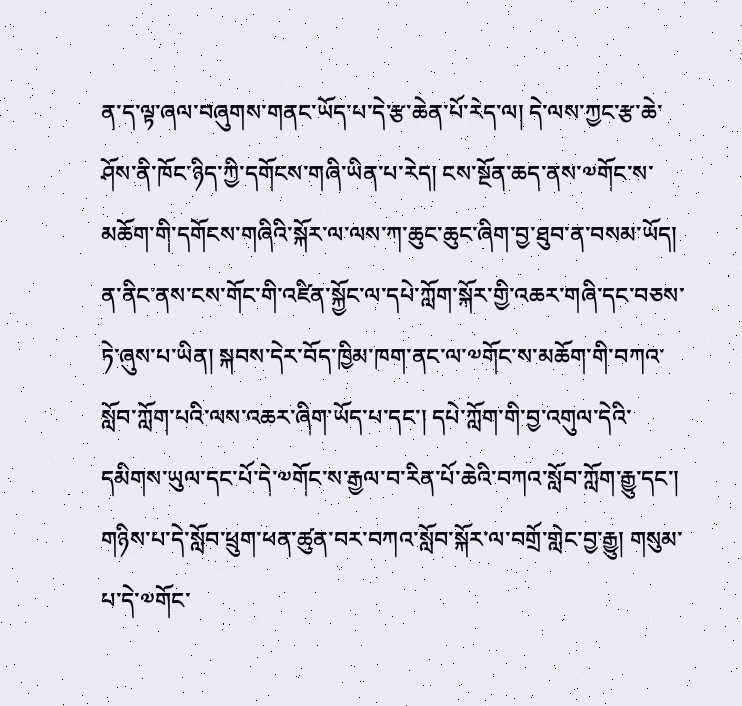ན་ད་ལྟ་ཞལ་བཞུགས་གནང་ཡོད་པ་དེ་རྩ་ཆེན་པོ་རེད་ལ། དེ་ལས་ཀྱང་རྩ་ཆེ་ཤོས་ནི་ཁོང་ཉིད་ཀྱི་དགོངས་གཞི་ཡིན་པ་རེད། ངས་སྔོན་ཆད་ནས་༧གོང་ས་མཆོག་གི་དགོངས་གཞིའི་སྐོར་ལ་ལས་ཀ་ཆུང་ཆུང་ཞིག་བྱ་ཐུབ་ན་བསམ་ཡོད། ན་ནིང་ནས་ངས་གོང་གི་འཛིན་སྐྱོང་ལ་དཔེ་ཀློག་སྐོར་གྱི་འཆར་གཞི་དང་བཅས་ཏེ་ཞུས་པ་ཡིན། སྐབས་དེར་བོད་ཁྱིམ་ཁག་ནང་ལ་༧གོང་ས་མཆོག་གི་བཀའ་སློབ་ཀློག་པའི་ལས་འཆར་ཞིག་ཡོད་པ་དང་། དཔེ་ཀློག་གི་བྱ་འགུལ་དེའི་དམིགས་ཡུལ་དང་པོ་དེ་༧གོང་ས་རྒྱལ་བ་རིན་པོ་ཆེའི་བཀའ་སློབ་ཀློག་རྒྱུ་དང་། གཉིས་པ་དེ་སློབ་ཕྲུག་ཕན་ཚུན་བར་བཀའ་སློབ་སྐོར་ལ་བགྲོ་གླེང་བྱ་རྒྱུ། གསུམ་པ་དེ་༧གོང་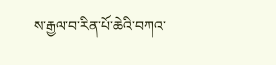ས་རྒྱལ་བ་རིན་པོ་ཆེའི་བཀའ་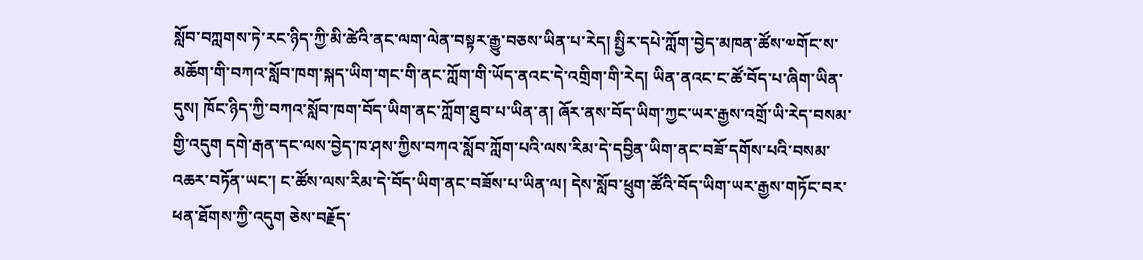སློབ་བཀླགས་ཏེ་རང་ཉིད་ཀྱི་མི་ཚེའི་ནང་ལག་ལེན་བསྟར་རྒྱུ་བཅས་ཡིན་པ་རེད། སྤྱིར་དཔེ་ཀློག་བྱེད་མཁན་ཚོས་༧གོང་ས་མཆོག་གི་བཀའ་སློབ་ཁག་སྐད་ཡིག་གང་གི་ནང་ཀློག་གི་ཡོད་ནའང་དེ་འགྲིག་གི་རེད། ཡིན་ནའང་ང་ཚོ་བོད་པ་ཞིག་ཡིན་དུས། ཁོང་ཉིད་ཀྱི་བཀའ་སློབ་ཁག་བོད་ཡིག་ནང་ཀློག་ཐུབ་པ་ཡིན་ན། ཞོར་ནས་བོད་ཡིག་ཀྱང་ཡར་རྒྱས་འགྲོ་ཡི་རེད་བསམ་གྱི་འདུག དགེ་རྒན་དང་ལས་བྱེད་ཁ་ཤས་ཀྱིས་བཀའ་སློབ་ཀློག་པའི་ལས་རིམ་དེ་དབྱིན་ཡིག་ནང་བཟོ་དགོས་པའི་བསམ་འཆར་བཏོན་ཡང་། ང་ཚོས་ལས་རིམ་དེ་བོད་ཡིག་ནང་བཟོས་པ་ཡིན་ལ། དེས་སློབ་ཕྲུག་ཚོའི་བོད་ཡིག་ཡར་རྒྱས་གཏོང་བར་ཕན་ཐོགས་ཀྱི་འདུག ཅེས་བརྗོད་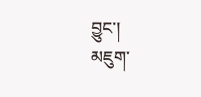བྱུང་།
མཇུག་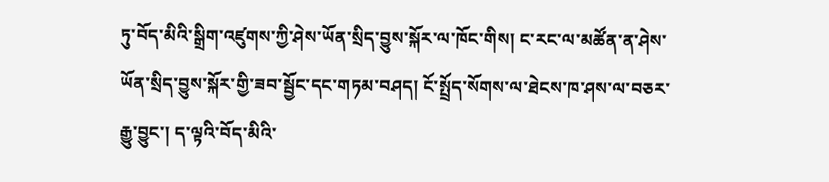ཏུ་བོད་མིའི་སྒྲིག་འཛུགས་ཀྱི་ཤེས་ཡོན་སྲིད་བྱུས་སྐོར་ལ་ཁོང་གིས། ང་རང་ལ་མཚོན་ན་ཤེས་ཡོན་སྲིད་བྱུས་སྐོར་གྱི་ཟབ་སྦྱོང་དང་གཏམ་བཤད། ངོ་སྤྲོད་སོགས་ལ་ཐེངས་ཁ་ཤས་ལ་བཅར་རྒྱུ་བྱུང་། ད་ལྟའི་བོད་མིའི་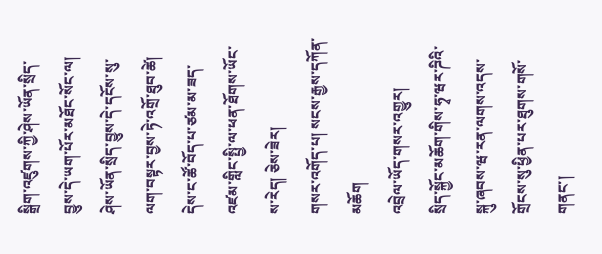སྒྲིག་འཛུགས་ཀྱི་ཤེས་ཡོན་སྲིད་བྱུས་དེ་ཡག་པོར་མཐོང་སོང་ལ། ཤེས་ཡོན་སྲིད་བྱུས་དེ་དངོས་སུ་ལག་བསྟར་བྱས་ཏེ་འགྲོ་ཐུབ་ཚེ། དེས་ང་ཚོ་བོད་པ་ཙམ་མ་ཟད་འཛམ་གླིང་སྤྱི་ལ་ཕན་ཐོགས་ཡོང་ས་རེད། ཅེས་ཟེར།
གསར་འགོད་པ། སངས་རྒྱས་དཀོན་མཆོག
འབྲེལ་ཡོད་གསར་འགྱུར།
སྲིད་སྐྱོང་མཆོག་གིས་ཧྭ་ཝར་ཌིའི་སྐུ་ཞབས་ཝ་རན་ལགས་འདས་གྲོངས་སུ་ཕྱིན་པར་ཐུགས་གསོ་གནང་།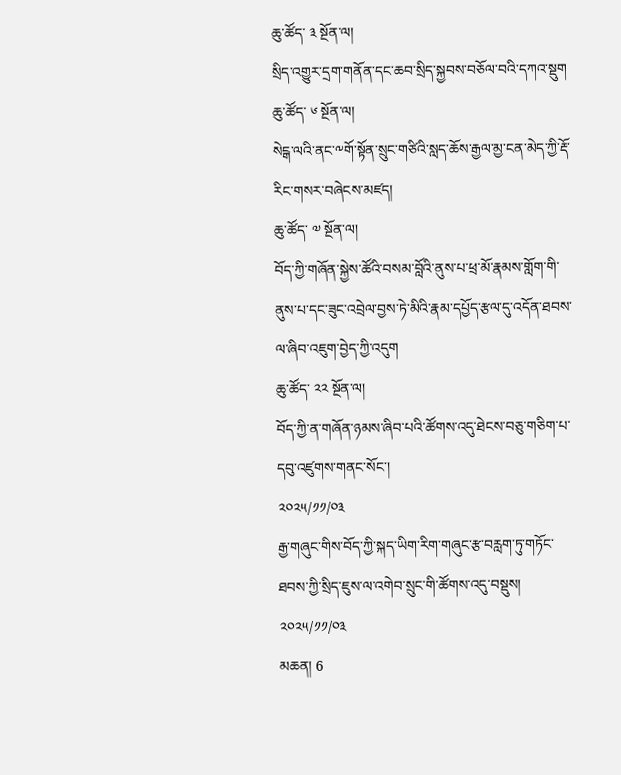ཆུ་ཚོད་ ༣ སྔོན་ལ།
སྲིད་འགྱུར་དྲག་གནོན་དང་ཆབ་སྲིད་སྐྱབས་བཅོལ་བའི་དཀའ་སྡུག
ཆུ་ཚོད་ ༦ སྔོན་ལ།
སེངྒ་ལའི་ནང་༸གོ་སྟོན་སྲུང་གཙིའི་སླད་ཆོས་རྒྱལ་མྱ་ངན་མེད་ཀྱི་རྡོ་རིང་གསར་བཞེངས་མཛད།
ཆུ་ཚོད་ ༧ སྔོན་ལ།
བོད་ཀྱི་གཞོན་སྐྱེས་ཚོའི་བསམ་བློའི་ནུས་པ་ཕྲ་མོ་རྣམས་གློག་གི་ནུས་པ་དང་ཟུང་འབྲེལ་བྱས་ཏེ་མིའི་རྣམ་དཔྱོད་རྩལ་དུ་འདོན་ཐབས་ལ་ཞིབ་འཇུག་བྱེད་ཀྱི་འདུག
ཆུ་ཚོད་ ༢༢ སྔོན་ལ།
བོད་ཀྱི་ན་གཞོན་ཉམས་ཞིབ་པའི་ཚོགས་འདུ་ཐེངས་བཅུ་གཅིག་པ་དབུ་འཛུགས་གནང་སོང་།
༢༠༢༥/༡༡/༠༣
རྒྱ་གཞུང་གིས་བོད་ཀྱི་སྐད་ཡིག་རིག་གཞུང་རྩ་བརླག་ཏུ་གཏོང་ཐབས་ཀྱི་སྲིད་ཇུས་ལ་འགེབ་སྲུང་གི་ཚོགས་འདུ་བསྡུས།
༢༠༢༥/༡༡/༠༣
མཆན། 6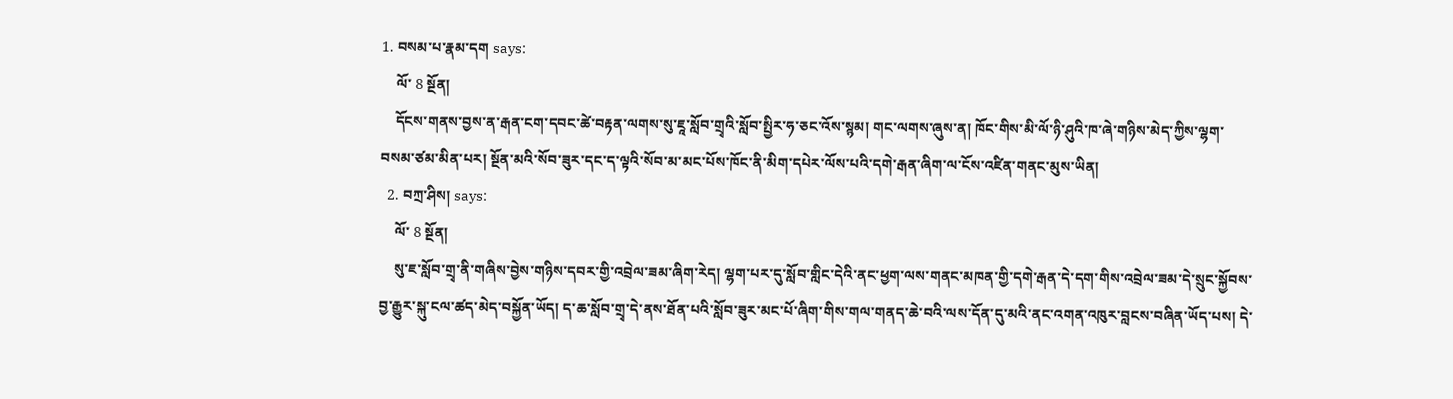1. བསམ་པ་རྣམ་དག says:
    ལོ་ 8 སྔོན།
    དོངས་གནས་བྱས་ན་རྒན་ངག་དབང་ཚེ་བརྟན་ལགས་སུ་ཇཱ་སློབ་གྲྭའི་སློབ་སྤྱིར་ཧ་ཅང་འོས་སྙམ། གང་ལགས་ཞུས་ན། ཁོང་གིས་མི་ལོ་ཉི་ཤུའི་ཁ་ཞེ་གཉིས་མེད་ཀྱིས་ལྷག་བསམ་ཙམ་མིན་པར། སྔོན་མའི་སོབ་ཟུར་དང་ད་ལྟའི་སོབ་མ་མང་པོས་ཁོང་ནི་མིག་དཔེར་ལོས་པའི་དགེ་རྒན་ཞིག་ལ་ངོས་འཛིན་གནང་མུས་ཡིན།
  2. བཀྲ་ཤིས། says:
    ལོ་ 8 སྔོན།
    སུ་ཇ་སློབ་གྲྭ་ནི་གཞིས་བྱེས་གཉིས་དབར་གྱི་འབྲེལ་ཟམ་ཞིག་རེད། ལྷག་པར་དུ་སློབ་གླིང་དེའི་ནང་ཕྱག་ལས་གནང་མཁན་གྱི་དགེ་རྒན་དེ་དག་གིས་འབྲེལ་ཟམ་དེ་སྲུང་སྐྱོབས་བྱ་རྒྱུར་སྐུ་ངལ་ཚད་མེད་བསྐྱོན་ཡོད། ད་ཆ་སློབ་གྲྭ་དེ་ནས་ཐོན་པའི་སློབ་ཟུར་མང་པོ་ཞིག་གིས་གལ་གནད་ཆེ་བའི་ལས་དོན་དུ་མའི་ནང་འགན་འཁུར་བླངས་བཞིན་ཡོད་པས། དེ་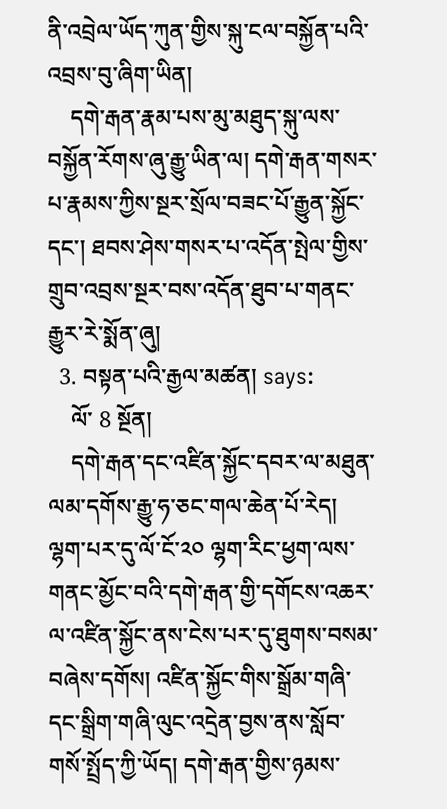ནི་འབྲེལ་ཡོད་ཀུན་གྱིས་སྐུ་ངལ་བསྐྱོན་པའི་འབྲས་བུ་ཞིག་ཡིན།
    དགེ་རྒན་རྣམ་པས་མུ་མཐུད་སྐུ་ལས་བསྐྱོན་རོགས་ཞུ་རྒྱུ་ཡིན་ལ། དགེ་རྒན་གསར་པ་རྣམས་ཀྱིས་སྔར་སྲོལ་བཟང་པོ་རྒྱུན་སྐྱོང་དང་། ཐབས་ཤེས་གསར་པ་འདོན་སྤེལ་གྱིས་གྲུབ་འབྲས་སྔར་བས་འདོན་ཐུབ་པ་གནང་རྒྱུར་རེ་སྨོན་ཞུ།
  3. བསྟན་པའི་རྒྱལ་མཚན། says:
    ལོ་ 8 སྔོན།
    དགེ་རྒན་དང་འཛིན་སྐྱོང་དབར་ལ་མཐུན་ལམ་དགོས་རྒྱུ་ཧ་ཅང་གལ་ཆེན་པོ་རེད། ལྷག་པར་དུ་ལོ་ངོ་༢༠ ལྷག་རིང་ཕྱག་ལས་གནང་མྱོང་བའི་དགེ་རྒན་གྱི་དགོངས་འཆར་ལ་འཛིན་སྐྱོང་ནས་ངེས་པར་དུ་ཐུགས་བསམ་བཞེས་དགོས། འཛིན་སྐྱོང་གིས་སྒྲོམ་གཞི་དང་སྒྲིག་གཞི་ལུང་འདྲེན་བྱས་ནས་སློབ་གསོ་སྤྲོད་ཀྱི་ཡོད། དགེ་རྒན་གྱིས་ཉམས་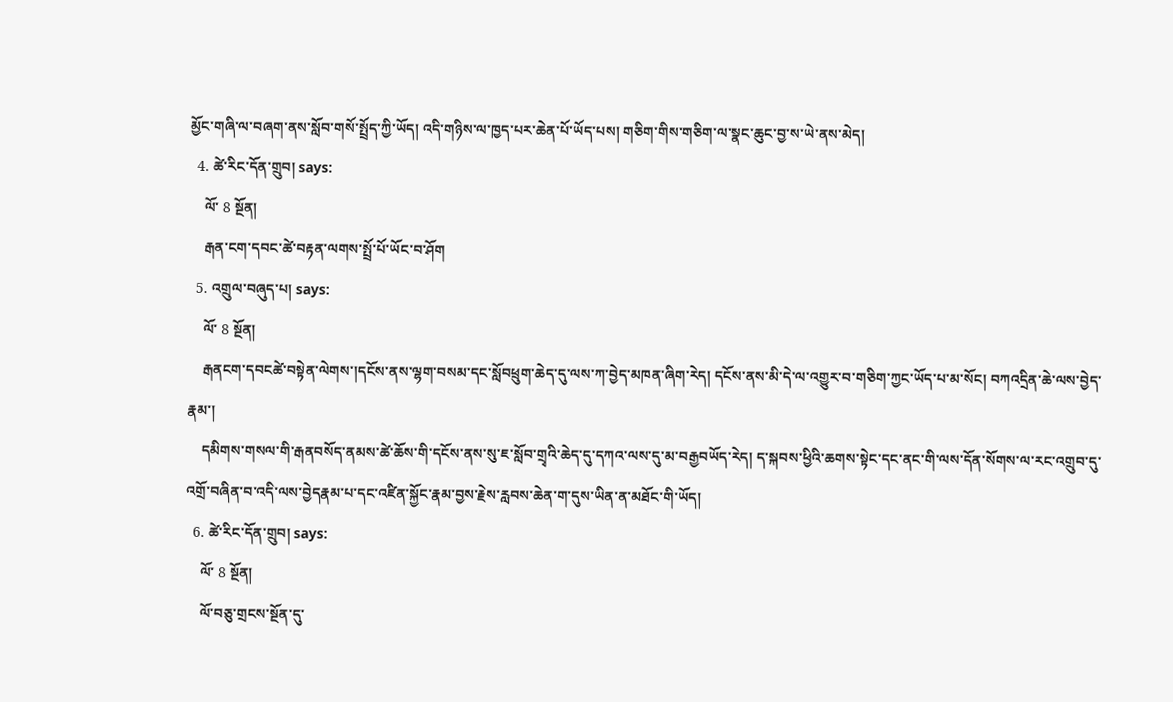མྱོང་གཞི་ལ་བཞག་ནས་སློབ་གསོ་སྤྲོད་ཀྱི་ཡོད། འདི་གཉིས་ལ་ཁྱད་པར་ཆེན་པོ་ཡོད་པས། གཅིག་གིས་གཅིག་ལ་སྣང་ཆུང་བྱ་ས་ཡེ་ནས་མེད།
  4. ཚེ་རིང་དོན་གྲུབ། says:
    ལོ་ 8 སྔོན།
    རྒན་ངག་དབང་ཚེ་བརྟན་ལགས་སྤྲོ་པོ་ཡོང་བ་ཤོག
  5. འགྲུལ་བཞུད་པ། says:
    ལོ་ 8 སྔོན།
    རྒནངག་དབངཚེ་བསྟེན་ལེགས་།དངོས་ནས་ལྷག་བསམ་དང་སློབཕྲུག་ཆེད་དུ་ལས་ཀ་བྱེད་མཁན་ཞིག་རེད། དངོས་ནས་མི་དེ་ལ་འགྱུར་བ་གཅིག་ཀྱང་ཡོད་པ་མ་སོང། བཀའདྲིན་ཆེ་ལས་བྱེད་རྣམ་།
    དམིགས་གསལ་གི་རྒནབསོད་ནམས་ཚེ་ཆོས་གི་དངོས་ནས་སུ་ཇ་སློབ་གྲྭའི་ཆེད་དུ་དཀའ་ལས་དུ་མ་བརྒྱབཡོད་རེད། ད་སྐབས་ཕྱིའི་ཆགས་སྟེང་དང་ནང་གི་ལས་དོན་སོགས་ལ་རང་འགྲུབ་དུ་འགྲོ་བཞིན་བ་འདི་ལས་བྱེདརྣམ་པ་དང་འཛིན་སྐྱོང་རྣམ་བྱས་རྗེས་རླབས་ཆེན་ག་དུས་ཡིན་ན་མཐོང་གི་ཡོད།
  6. ཚེ་རིང་དོན་གྲུབ། says:
    ལོ་ 8 སྔོན།
    ལོ་བཅུ་གྲངས་སྔོན་དུ་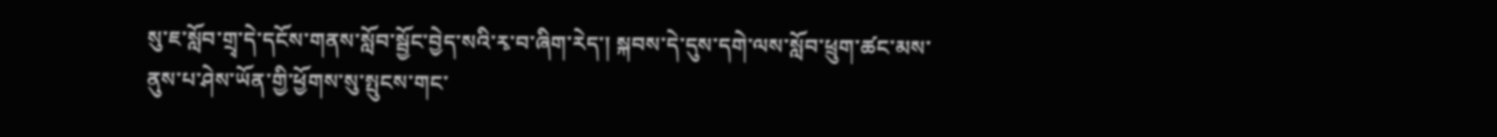སུ་ཇ་སློབ་གྲྭ་དེ་དངོས་གནས་སློབ་སྦྱོང་བྱེད་སའི་རྭ་བ་ཞིག་རེད་། སྐབས་དེ་དུས་དགེ་ལས་སློབ་ཕྲུག་ཚང་མས་ནུས་པ་ཤེས་ཡོན་གྱི་ཕྱོགས་སུ་སྤུངས་གང་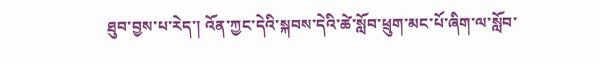ཐུབ་བྱས་པ་རེད་། འོན་ཀྱང་དེའི་སྐབས་དེའི་ཚེ་སློབ་ཕྲུག་མང་པོ་ཞིག་ལ་སློབ་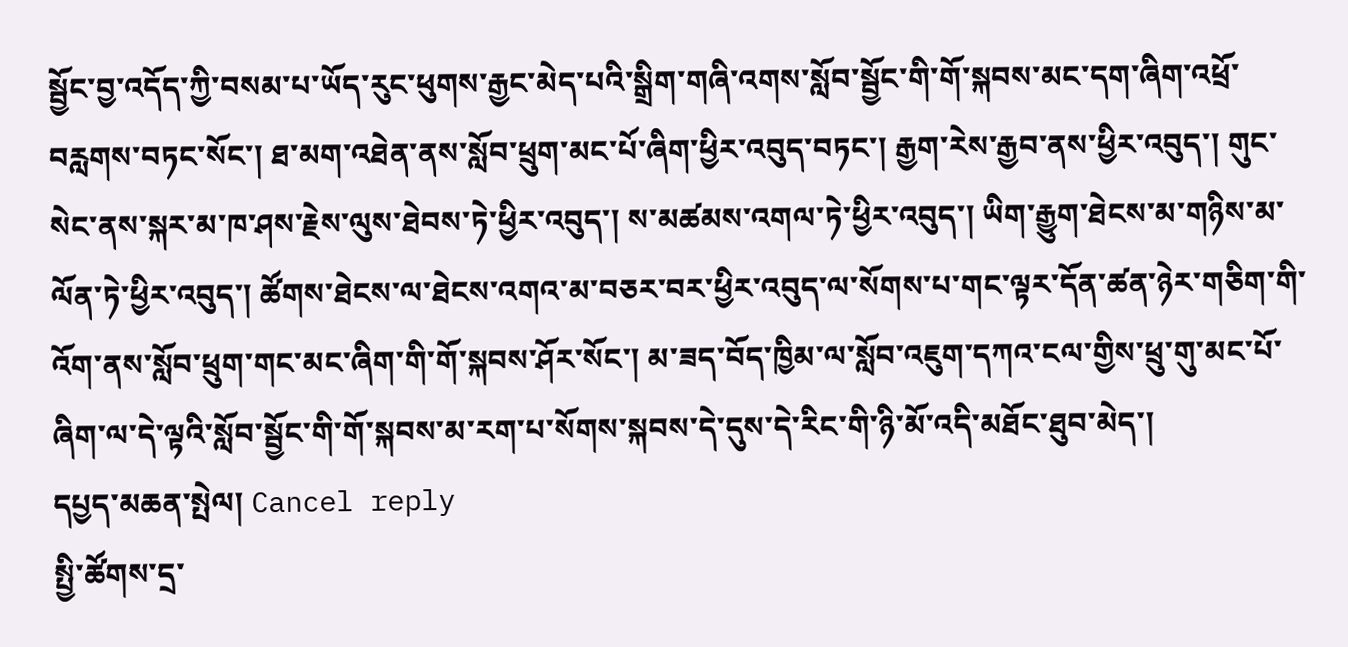སྦྱོང་བྱ་འདོད་ཀྱི་བསམ་པ་ཡོད་རུང་ཕུགས་རྒྱང་མེད་པའི་སྒྲིག་གཞི་འགས་སློབ་སྦྱོང་གི་གོ་སྐབས་མང་དག་ཞིག་འཕྲོ་བརླགས་བཏང་སོང་། ཐ་མག་འཐེན་ནས་སློབ་ཕྲུག་མང་པོ་ཞིག་ཕྱིར་འབུད་བཏང་། རྒྱག་རེས་རྒྱབ་ནས་ཕྱིར་འབུད་། གུང་སེང་ནས་སྐར་མ་ཁ་ཤས་རྗེས་ལུས་ཐེབས་ཏེ་ཕྱིར་འབུད་། ས་མཚམས་འགལ་ཏེ་ཕྱིར་འབུད་། ཡིག་རྒྱུག་ཐེངས་མ་གཉིས་མ་ལོན་ཏེ་ཕྱིར་འབུད་། ཚོགས་ཐེངས་ལ་ཐེངས་འགའ་མ་བཅར་བར་ཕྱིར་འབུད་ལ་སོགས་པ་གང་ལྟར་དོན་ཚན་ཉེར་གཅིག་གི་འོག་ནས་སློབ་ཕྲུག་གང་མང་ཞིག་གི་གོ་སྐབས་ཤོར་སོང་། མ་ཟད་བོད་ཁྱིམ་ལ་སློབ་འཇུག་དཀའ་ངལ་གྱིས་ཕྲུ་གུ་མང་པོ་ཞིག་ལ་དེ་ལྟའི་སློབ་སྦྱོང་གི་གོ་སྐབས་མ་རག་པ་སོགས་སྐབས་དེ་དུས་དེ་རིང་གི་ཉི་མོ་འདི་མཐོང་ཐུབ་མེད་།
དཔྱད་མཆན་སྤེལ། Cancel reply
སྤྱི་ཚོགས་དྲ་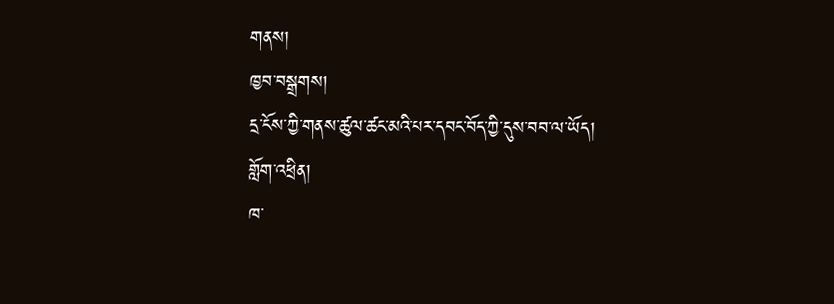གནས།
ཁྱབ་བསྒྲགས།
དྲ་ངོས་ཀྱི་གནས་ཚུལ་ཚང་མའི་པར་དབང་བོད་ཀྱི་དུས་བབ་ལ་ཡོད།
གློག་འཕྲིན།
ཁ་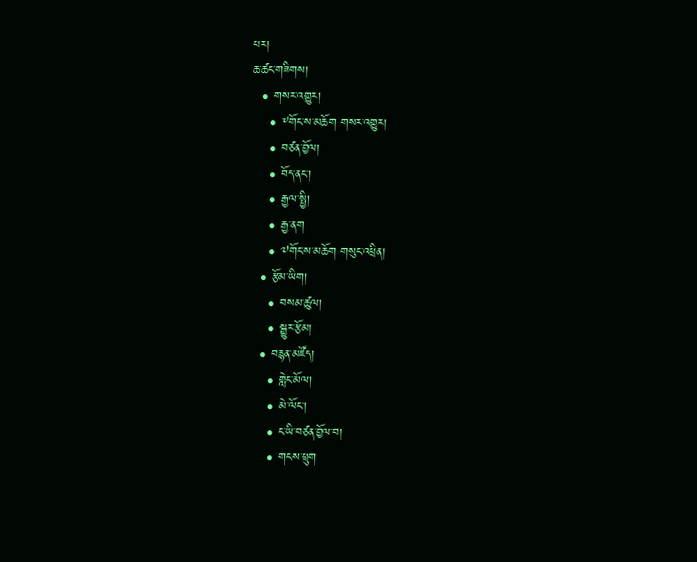པར།
ཆ་ཚང་གཟིགས།
  • གསར་འགྱུར།
    • ༸གོང་ས་མཆོག གསར་འགྱུར།
    • བཙན་བྱོལ།
    • བོད་ནང་།
    • རྒྱལ་སྤྱི།
    • རྒྱ་ནག
    • ༧གོང་ས་མཆོག གསུང་འཕྲིན།
  • རྩོམ་ཡིག།
    • བསམ་ཚུལ།
    • སྒྱུར་རྩོམ།
  • བརྙན་མཛོད།
    • གླེང་མོལ།
    • མེ་ལོང་།
    • ང་ཡི་བཙན་བྱོལ་བ།
    • གངས་ཕྲུག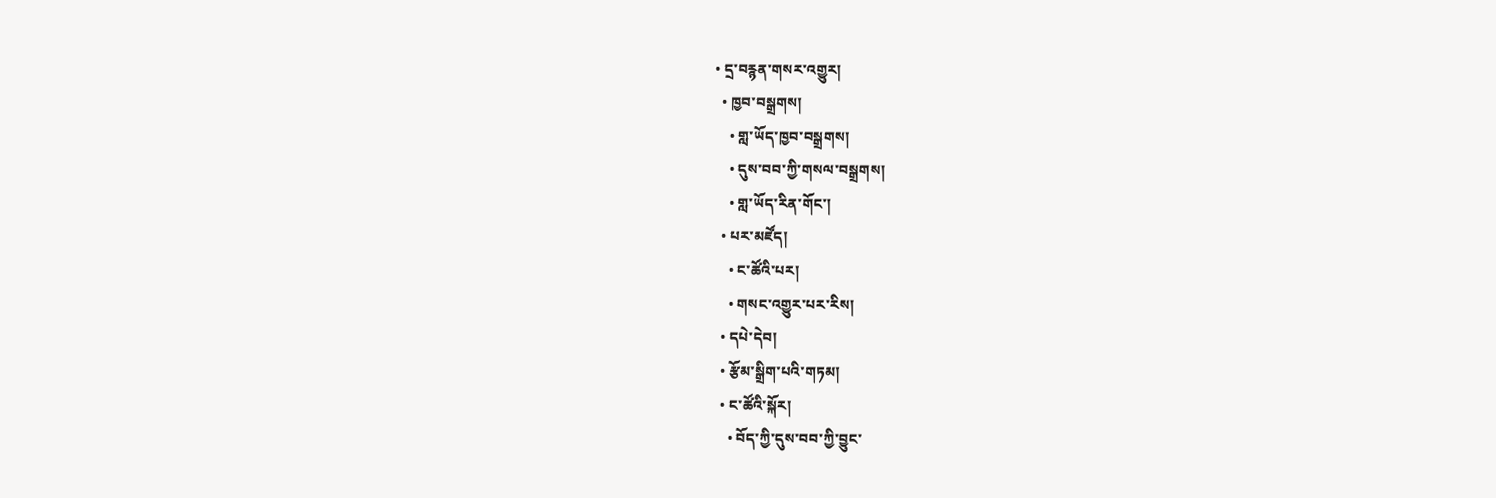• དྲ་བརྙན་གསར་འགྱུར།
  • ཁྱབ་བསྒྲགས།
    • གླ་ཡོད་ཁྱབ་བསྒྲགས།
    • དུས་བབ་ཀྱི་གསལ་བསྒྲགས།
    • གླ་ཡོད་རིན་གོང་།
  • པར་མཛོད།
    • ང་ཚོའི་པར།
    • གསང་འགྱུར་པར་རིས།
  • དཔེ་དེབ།
  • རྩོམ་སྒྲིག་པའི་གཏམ།
  • ང་ཚོའི་སྐོར།
    • བོད་ཀྱི་དུས་བབ་ཀྱི་བྱུང་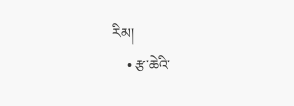རིམ།
    • རྩ་ཆེའི་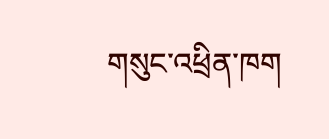གསུང་འཕྲིན་ཁག